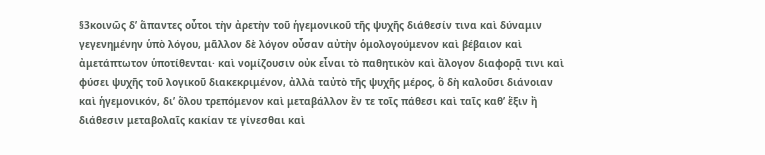§3κοινῶς δʼ ἅπαντες οὗτοι τὴν ἀρετὴν τοῦ ἡγεμονικοῦ τῆς ψυχῆς διάθεσίν τινα καὶ δύναμιν γεγενημένην ὑπὸ λόγου, μᾶλλον δὲ λόγον οὖσαν αὐτὴν ὁμολογούμενον καὶ βέβαιον καὶ ἀμετάπτωτον ὑποτίθενται· καὶ νομίζουσιν οὐκ εἶναι τὸ παθητικὸν καὶ ἄλογον διαφορᾷ τινι καὶ φύσει ψυχῆς τοῦ λογικοῦ διακεκριμένον, ἀλλὰ ταὐτὸ τῆς ψυχῆς μέρος, ὃ δὴ καλοῦσι διάνοιαν καὶ ἡγεμονικόν, διʼ ὅλου τρεπόμενον καὶ μεταβάλλον ἔν τε τοῖς πάθεσι καὶ ταῖς καθʼ ἕξιν ἢ διάθεσιν μεταβολαῖς κακίαν τε γίνεσθαι καὶ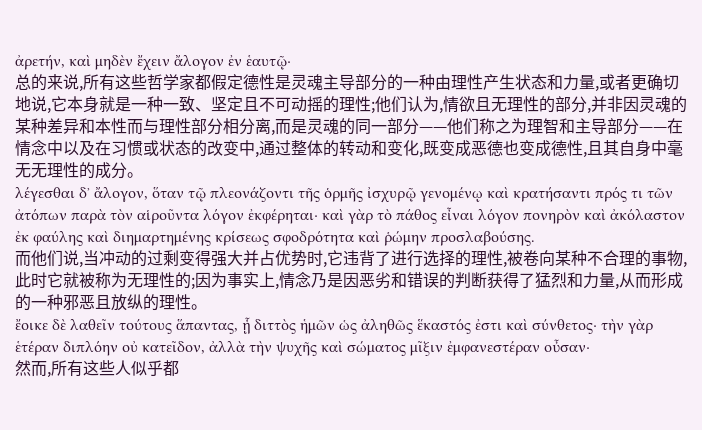ἀρετήν, καὶ μηδὲν ἔχειν ἄλογον ἐν ἑαυτῷ·
总的来说,所有这些哲学家都假定德性是灵魂主导部分的一种由理性产生状态和力量,或者更确切地说,它本身就是一种一致、坚定且不可动摇的理性;他们认为,情欲且无理性的部分,并非因灵魂的某种差异和本性而与理性部分相分离,而是灵魂的同一部分——他们称之为理智和主导部分——在情念中以及在习惯或状态的改变中,通过整体的转动和变化,既变成恶德也变成德性,且其自身中毫无无理性的成分。
λέγεσθαι δʼ ἄλογον, ὅταν τῷ πλεονάζοντι τῆς ὁρμῆς ἰσχυρῷ γενομένῳ καὶ κρατήσαντι πρός τι τῶν ἀτόπων παρὰ τὸν αἱροῦντα λόγον ἐκφέρηται· καὶ γὰρ τὸ πάθος εἶναι λόγον πονηρὸν καὶ ἀκόλαστον ἐκ φαύλης καὶ διημαρτημένης κρίσεως σφοδρότητα καὶ ῥώμην προσλαβούσης.
而他们说,当冲动的过剩变得强大并占优势时,它违背了进行选择的理性,被卷向某种不合理的事物,此时它就被称为无理性的;因为事实上,情念乃是因恶劣和错误的判断获得了猛烈和力量,从而形成的一种邪恶且放纵的理性。
ἔοικε δὲ λαθεῖν τούτους ἅπαντας, ᾗ διττὸς ἡμῶν ὡς ἀληθῶς ἕκαστός ἐστι καὶ σύνθετος· τὴν γὰρ ἑτέραν διπλόην οὐ κατεῖδον, ἀλλὰ τὴν ψυχῆς καὶ σώματος μῖξιν ἐμφανεστέραν οὖσαν·
然而,所有这些人似乎都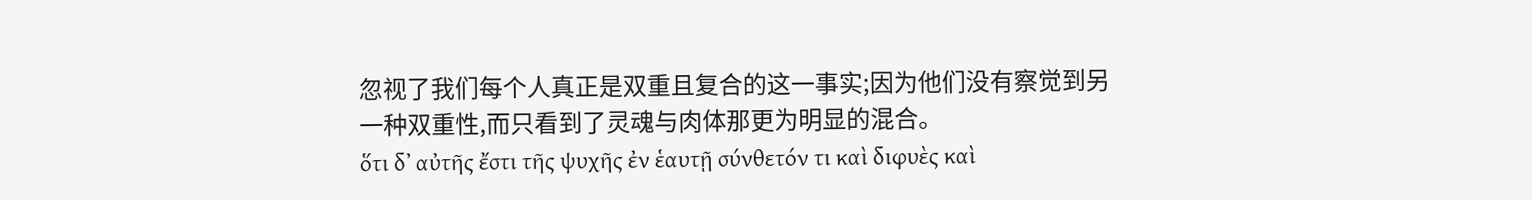忽视了我们每个人真正是双重且复合的这一事实;因为他们没有察觉到另一种双重性,而只看到了灵魂与肉体那更为明显的混合。
ὅτι δʼ αὐτῆς ἔστι τῆς ψυχῆς ἐν ἑαυτῇ σύνθετόν τι καὶ διφυὲς καὶ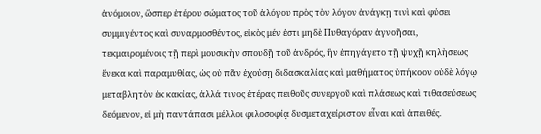ἀνόμοιον, ὥσπερ ἑτέρου σώματος τοῦ ἀλόγου πρὸς τὸν λόγον ἀνάγκῃ τινὶ καὶ φύσει συμμιγέντος καὶ συναρμοσθέντος, εἰκὸς μέν ἐστι μηδὲ Πυθαγόραν ἀγνοῆσαι, τεκμαιρομένοις τῇ περὶ μουσικὴν σπουδῇ τοῦ ἀνδρός, ἣν ἐπηγάγετο τῇ ψυχῇ κηλὴσεως ἕνεκα καὶ παραμυθίας, ὡς οὐ πᾶν ἐχούσῃ διδασκαλίας καὶ μαθήματος ὑπήκοον οὐδὲ λόγῳ μεταβλητὸν ἐκ κακίας, ἀλλά τινος ἑτέρας πειθοῦς συνεργοῦ καὶ πλάσεως καὶ τιθασεύσεως δεόμενον, εἰ μὴ παντάπασι μέλλοι φιλοσοφίᾳ δυσμεταχείριστον εἶναι καὶ ἀπειθές.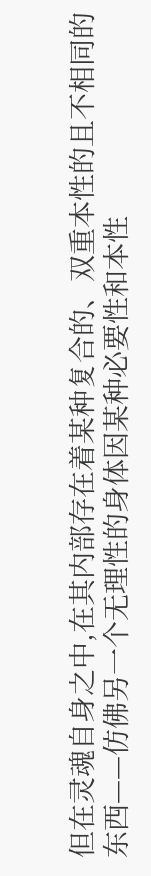但在灵魂自身之中,在其内部存在着某种复合的、双重本性的且不相同的东西——仿佛另一个无理性的身体因某种必要性和本性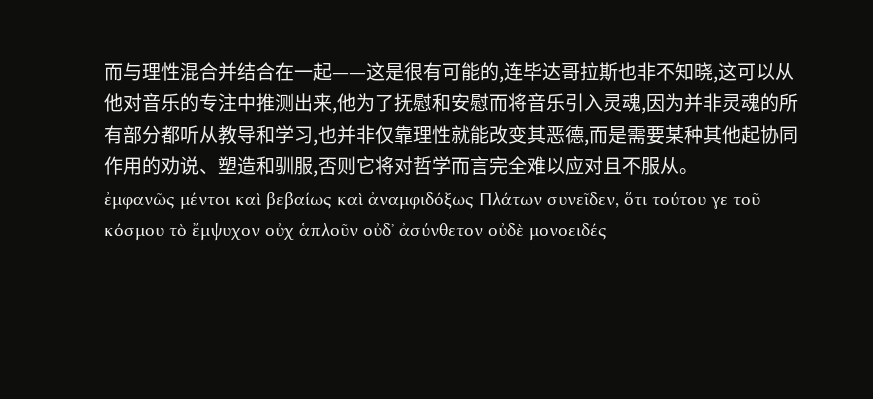而与理性混合并结合在一起——这是很有可能的,连毕达哥拉斯也非不知晓,这可以从他对音乐的专注中推测出来,他为了抚慰和安慰而将音乐引入灵魂,因为并非灵魂的所有部分都听从教导和学习,也并非仅靠理性就能改变其恶德,而是需要某种其他起协同作用的劝说、塑造和驯服,否则它将对哲学而言完全难以应对且不服从。
ἐμφανῶς μέντοι καὶ βεβαίως καὶ ἀναμφιδόξως Πλάτων συνεῖδεν, ὅτι τούτου γε τοῦ κόσμου τὸ ἔμψυχον οὐχ ἁπλοῦν οὐδʼ ἀσύνθετον οὐδὲ μονοειδές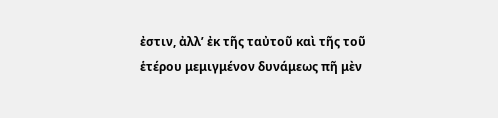ἐστιν, ἀλλʼ ἐκ τῆς ταὐτοῦ καὶ τῆς τοῦ ἑτέρου μεμιγμένον δυνάμεως πῆ μὲν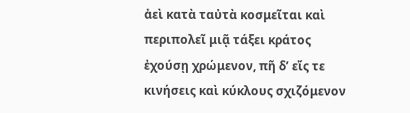ἀεὶ κατὰ ταὐτὰ κοσμεῖται καὶ περιπολεῖ μιᾷ τάξει κράτος ἐχούσῃ χρώμενον, πῆ δʼ εἴς τε κινήσεις καὶ κύκλους σχιζόμενον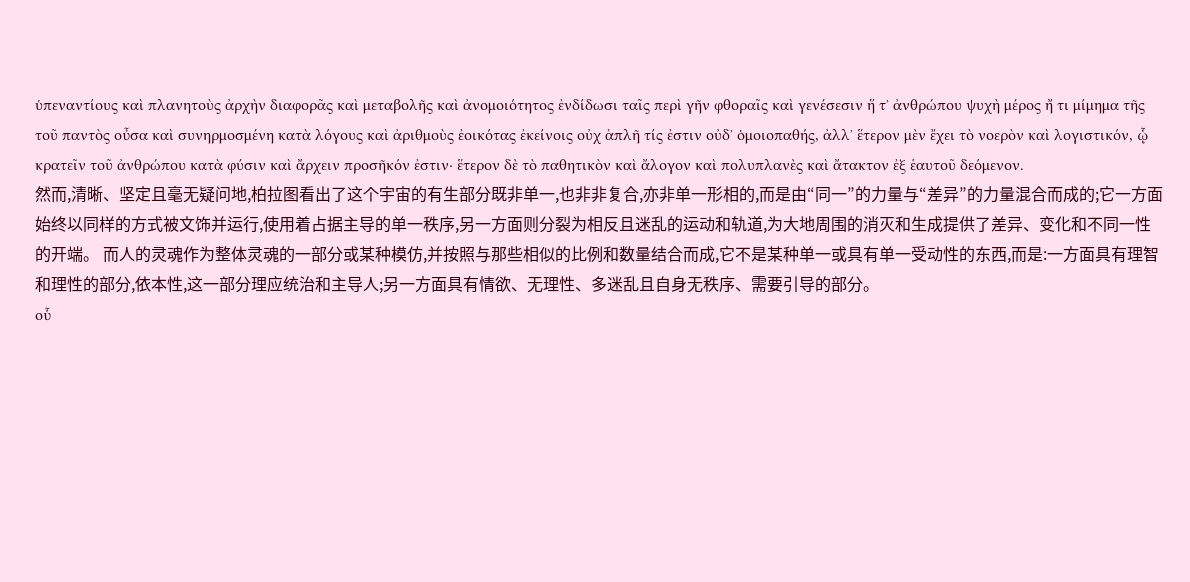ὑπεναντίους καὶ πλανητοὺς ἀρχὴν διαφορᾶς καὶ μεταβολῆς καὶ ἀνομοιότητος ἐνδίδωσι ταῖς περὶ γῆν φθοραῖς καὶ γενέσεσιν ἥ τʼ ἀνθρώπου ψυχὴ μέρος ἤ τι μίμημα τῆς τοῦ παντὸς οὖσα καὶ συνηρμοσμένη κατὰ λόγους καὶ ἀριθμοὺς ἐοικότας ἐκείνοις οὐχ ἁπλῆ τίς ἐστιν οὐδʼ ὁμοιοπαθής, ἀλλʼ ἕτερον μὲν ἔχει τὸ νοερὸν καὶ λογιστικόν, ᾧ κρατεῖν τοῦ ἀνθρώπου κατὰ φύσιν καὶ ἄρχειν προσῆκόν ἐστιν· ἕτερον δὲ τὸ παθητικὸν καὶ ἄλογον καὶ πολυπλανὲς καὶ ἄτακτον ἐξ ἑαυτοῦ δεόμενον.
然而,清晰、坚定且毫无疑问地,柏拉图看出了这个宇宙的有生部分既非单一,也非非复合,亦非单一形相的,而是由“同一”的力量与“差异”的力量混合而成的;它一方面始终以同样的方式被文饰并运行,使用着占据主导的单一秩序,另一方面则分裂为相反且迷乱的运动和轨道,为大地周围的消灭和生成提供了差异、变化和不同一性的开端。 而人的灵魂作为整体灵魂的一部分或某种模仿,并按照与那些相似的比例和数量结合而成,它不是某种单一或具有单一受动性的东西,而是:一方面具有理智和理性的部分,依本性,这一部分理应统治和主导人;另一方面具有情欲、无理性、多迷乱且自身无秩序、需要引导的部分。
οὗ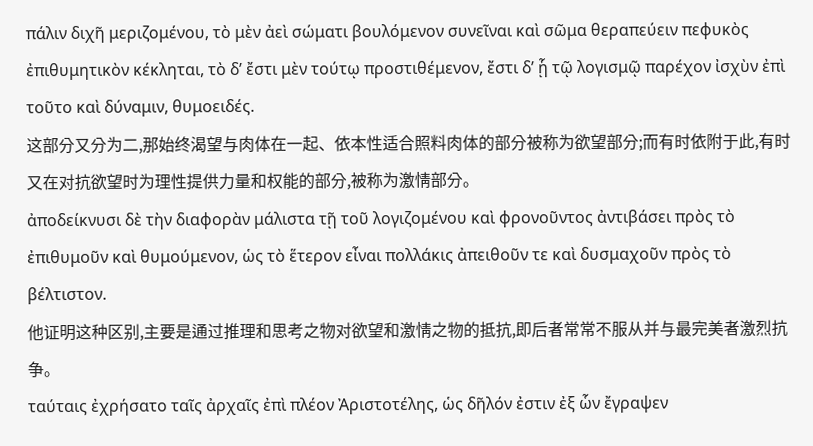πάλιν διχῆ μεριζομένου, τὸ μὲν ἀεὶ σώματι βουλόμενον συνεῖναι καὶ σῶμα θεραπεύειν πεφυκὸς ἐπιθυμητικὸν κέκληται, τὸ δʼ ἔστι μὲν τούτῳ προστιθέμενον, ἔστι δʼ ᾗ τῷ λογισμῷ παρέχον ἰσχὺν ἐπὶ τοῦτο καὶ δύναμιν, θυμοειδές.
这部分又分为二,那始终渴望与肉体在一起、依本性适合照料肉体的部分被称为欲望部分;而有时依附于此,有时又在对抗欲望时为理性提供力量和权能的部分,被称为激情部分。
ἀποδείκνυσι δὲ τὴν διαφορὰν μάλιστα τῇ τοῦ λογιζομένου καὶ φρονοῦντος ἀντιβάσει πρὸς τὸ ἐπιθυμοῦν καὶ θυμούμενον, ὡς τὸ ἕτερον εἶναι πολλάκις ἀπειθοῦν τε καὶ δυσμαχοῦν πρὸς τὸ βέλτιστον.
他证明这种区别,主要是通过推理和思考之物对欲望和激情之物的抵抗,即后者常常不服从并与最完美者激烈抗争。
ταύταις ἐχρήσατο ταῖς ἀρχαῖς ἐπὶ πλέον Ἀριστοτέλης, ὡς δῆλόν ἐστιν ἐξ ὧν ἔγραψεν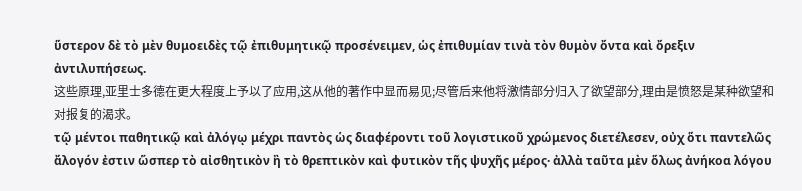ὕστερον δὲ τὸ μὲν θυμοειδὲς τῷ ἐπιθυμητικῷ προσένειμεν, ὡς ἐπιθυμίαν τινὰ τὸν θυμὸν ὄντα καὶ ὄρεξιν ἀντιλυπήσεως.
这些原理,亚里士多德在更大程度上予以了应用,这从他的著作中显而易见;尽管后来他将激情部分归入了欲望部分,理由是愤怒是某种欲望和对报复的渴求。
τῷ μέντοι παθητικῷ καὶ ἀλόγῳ μέχρι παντὸς ὡς διαφέροντι τοῦ λογιστικοῦ χρώμενος διετέλεσεν, οὐχ ὅτι παντελῶς ἄλογόν ἐστιν ὥσπερ τὸ αἰσθητικὸν ἢ τὸ θρεπτικὸν καὶ φυτικὸν τῆς ψυχῆς μέρος· ἀλλὰ ταῦτα μὲν ὅλως ἀνήκοα λόγου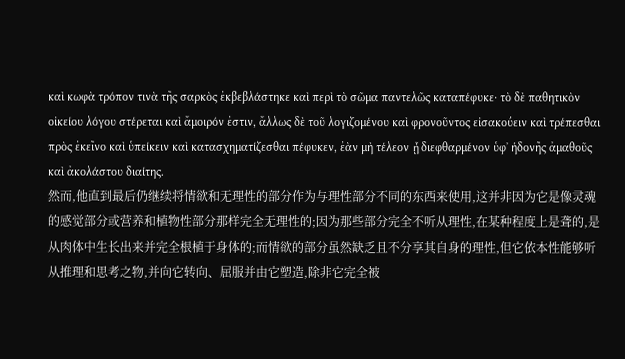καὶ κωφὰ τρόπον τινὰ τῆς σαρκὸς ἐκβεβλάστηκε καὶ περὶ τὸ σῶμα παντελῶς καταπέφυκε· τὸ δὲ παθητικὸν οἰκείου λόγου στέρεται καὶ ἄμοιρόν ἐστιν, ἄλλως δὲ τοῦ λογιζομένου καὶ φρονοῦντος εἰσακούειν καὶ τρέπεσθαι πρὸς ἐκεῖνο καὶ ὑπείκειν καὶ κατασχηματίζεσθαι πέφυκεν, ἐὰν μὴ τέλεον ᾗ διεφθαρμένον ὑφʼ ἡδονῆς ἀμαθοῦς καὶ ἀκολάστου διαίτης.
然而,他直到最后仍继续将情欲和无理性的部分作为与理性部分不同的东西来使用,这并非因为它是像灵魂的感觉部分或营养和植物性部分那样完全无理性的;因为那些部分完全不听从理性,在某种程度上是聋的,是从肉体中生长出来并完全根植于身体的;而情欲的部分虽然缺乏且不分享其自身的理性,但它依本性能够听从推理和思考之物,并向它转向、屈服并由它塑造,除非它完全被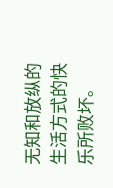无知和放纵的生活方式的快乐所败坏。